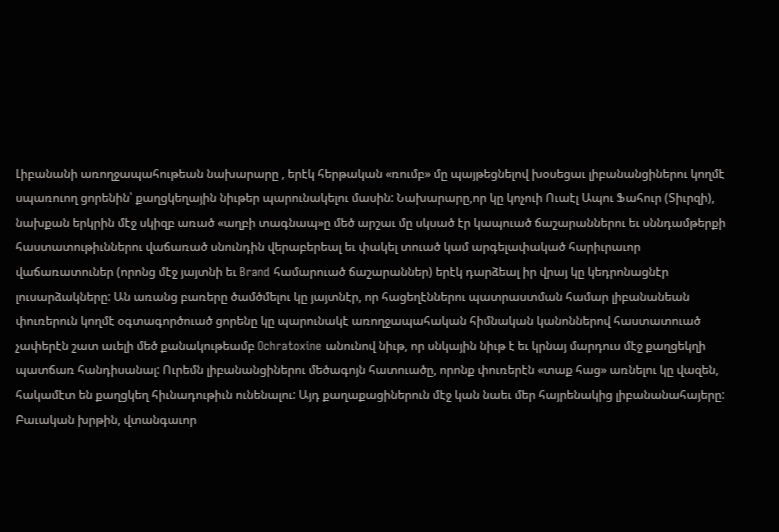Լիբանանի առողջապահութեան նախարարը , երէկ հերթական «ռումբ» մը պայթեցնելով խօսեցաւ լիբանանցիներու կողմէ սպառուող ցորենին՝ քաղցկեղային նիւթեր պարունակելու մասին: Նախարարը,որ կը կոչուի Ուաէլ Ապու Ֆահուր (Տիւրզի), նախքան երկրին մէջ սկիզբ առած «աղբի տագնապ»ը մեծ արշաւ մը սկսած էր կապուած ճաշարաններու եւ սննդամթերքի հաստատութիւններու վաճառած սնունդին վերաբերեալ եւ փակել տուած կամ արգելափակած հարիւրաւոր վաճառատուներ (որոնց մէջ յայտնի եւ Brand համարուած ճաշարաններ) երէկ դարձեալ իր վրայ կը կեդրոնացնէր լուսարձակները: Ան առանց բառերը ծամծմելու կը յայտնէր, որ հացեղէններու պատրաստման համար լիբանանեան փուռերուն կողմէ օգտագործուած ցորենը կը պարունակէ առողջապահական հիմնական կանոններով հաստատուած չափերէն շատ աւելի մեծ քանակութեամբ Ochratoxine անունով նիւթ, որ սնկային նիւթ է եւ կրնայ մարդուս մէջ քաղցեկղի պատճառ հանդիսանալ: Ուրեմն լիբանանցիներու մեծագոյն հատուածը, որոնք փուռերէն «տաք հաց» առնելու կը վազեն, հակամէտ են քաղցկեղ հիւնադութիւն ունենալու: Այդ քաղաքացիներուն մէջ կան նաեւ մեր հայրենակից լիբանանահայերը: Բաւական խրթին, վտանգաւոր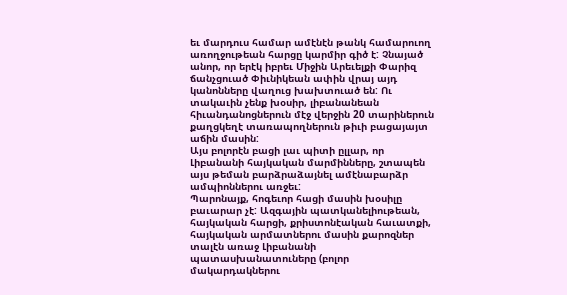եւ մարդուս համար ամէնէն թանկ համարուող առողջութեան հարցը կարմիր գիծ է: Չնայած անոր, որ երէկ իբրեւ Միջին Արեւելքի Փարիզ ճանչցուած Փիւնիկեան ափին վրայ այդ կանոնները վաղուց խախտուած են: Ու տակաւին չենք խօսիր, լիբանանեան հիւանդանոցներուն մէջ վերջին 20 տարիներուն քաղցկեղէ տառապողներուն թիւի բացայայտ աճին մասին:
Այս բոլորէն բացի լաւ պիտի ըլլար, որ Լիբանանի հայկական մարմինները, շտապեն այս թեման բարձրաձայնել ամէնաբարձր ամպիոններու առջեւ:
Պարոնայք, հոգեւոր հացի մասին խօսիլը բաւարար չէ: Ազգային պատկանելիութեան, հայկական հարցի, քրիստոնէական հաւատքի, հայկական արմատներու մասին քարոզներ տալէն առաջ Լիբանանի պատասխանատուները (բոլոր մակարդակներու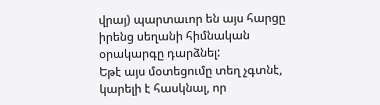վրայ) պարտաւոր են այս հարցը իրենց սեղանի հիմնական օրակարգը դարձնել:
Եթէ այս մօտեցումը տեղ չգտնէ, կարելի է հասկնալ, որ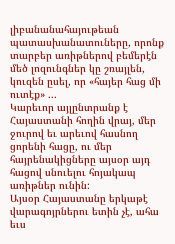լիբանանահայութեան պատասխանատուները, որոնք տարբեր առիթներով բեմերէն մեծ լոզունգներ կը շռայլեն, կուզեն ըսել, որ «հայեր հաց մի ուտէք» ...
Կարեւոր այլընտրանք է Հայաստանի հողին վրայ, մեր ջուրով եւ արեւով հասնող ցորենի հացը, ու մեր հայրենակիցները այսօր այդ հացով սնուելու հոյակապ առիթներ ունին:
Այսօր Հայաստանը երկաթէ վարագոյրներու ետին չէ, ահա եւս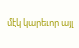մէկ կարեւոր այլ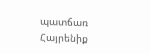պատճառ Հայրենիք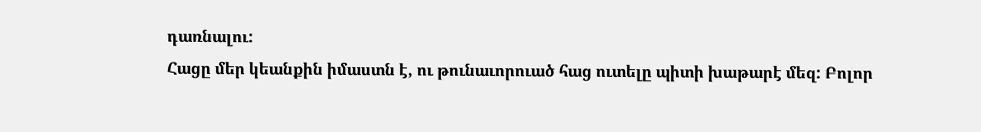դառնալու:
Հացը մեր կեանքին իմաստն է, ու թունաւորուած հաց ուտելը պիտի խաթարէ մեզ: Բոլոր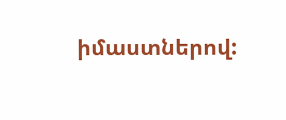իմաստներով: